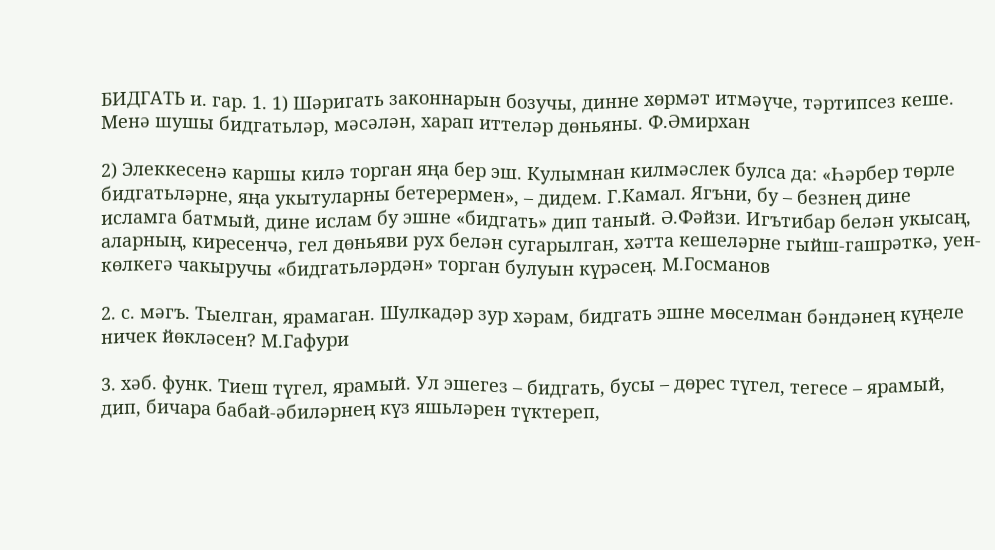БИДГАТЬ и. гар. 1. 1) Шәригать законнарын бозучы, динне хөрмәт итмәүче, тәртипсез кеше. Менә шушы бидгатьләр, мәсәлән, харап иттеләр дөньяны. Ф.Әмирхан

2) Элеккесенә каршы килә торган яңа бер эш. Кулымнан килмәслек булса да: «Һәрбер төрле бидгатьләрне, яңа укытуларны бетерермен», – дидем. Г.Камал. Ягъни, бу – безнең дине исламга батмый, дине ислам бу эшне «бидгать» дип таный. Ә.Фәйзи. Игътибар белән укысаң, аларның, киресенчә, гел дөньяви рух белән сугарылган, хәтта кешеләрне гыйш-гашрәткә, уен-көлкегә чакыручы «бидгатьләрдән» торган булуын күрәсең. М.Госманов

2. с. мәгъ. Тыелган, ярамаган. Шулкадәр зур хәрам, бидгать эшне мөселман бәндәнең күңеле ничек йөкләсен? М.Гафури

3. хәб. функ. Тиеш түгел, ярамый. Ул эшегез – бидгать, бусы – дөрес түгел, тегесе – ярамый, дип, бичара бабай-әбиләрнең күз яшьләрен түктереп,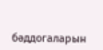бәддогаларын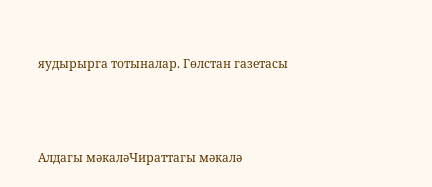яудырырга тотыналар. Гөлстан газетасы



Алдагы мәкаләЧираттагы мәкалә